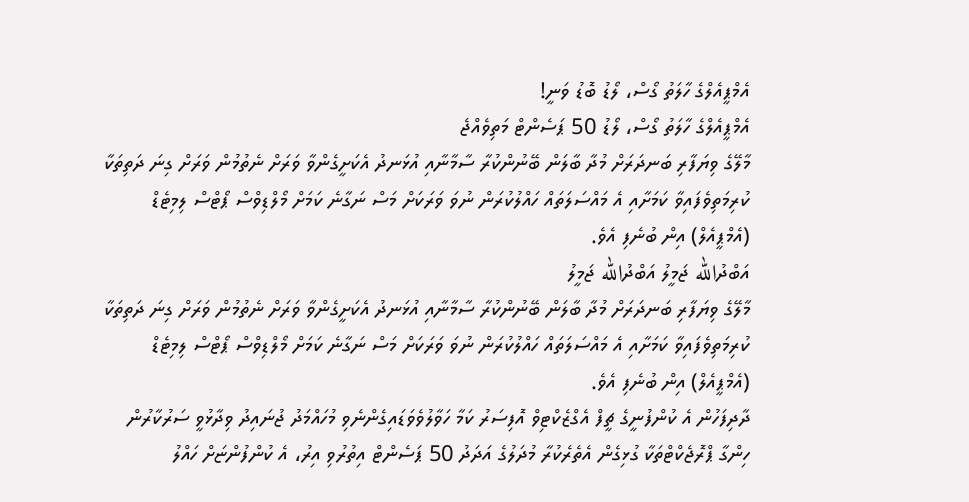އެމްޕީއެލްގެ ހާލަތު ގޯސް، ލޯޑު ބޮޑު ވަނީ!
އެމްޕީއެލްގެ ހާލަތު ގޯސް، ލޯޑު 50 ޕަސެންޓް މަތިވެއްޖެ
މާލޭގެ ވިޔަފާރި ބަނދަރަށް މުދާ ބާލަން ބޭނުންކުރާ ސާމާނާއި އުޅަނދު އެކަށީގެންވާ ވަރަށް ނެތުމުން ވަރަށް ގިނަ ދަތިތަކާ ކުރިމަތިވެފައިވާ ކަމަށާއި އެ މައްސަލަތައް ހައްލުކުރަން ނުވަ ވަރަކަށް މަސް ނަގާނެ ކަމަށް މޯލްޑިވްސް ޕޯޓްސް ލިމިޓެޑް (އެމްޕީއެލް) އިން ބުނެފި އެވެ.
އަބްދުالله ޖަމީލު އަބްދުالله ޖަމީލު
މާލޭގެ ވިޔަފާރި ބަނދަރަށް މުދާ ބާލަން ބޭނުންކުރާ ސާމާނާއި އުޅަނދު އެކަށީގެންވާ ވަރަށް ނެތުމުން ވަރަށް ގިނަ ދަތިތަކާ ކުރިމަތިވެފައިވާ ކަމަށާއި އެ މައްސަލަތައް ހައްލުކުރަން ނުވަ ވަރަކަށް މަސް ނަގާނެ ކަމަށް މޯލްޑިވްސް ޕޯޓްސް ލިމިޓެޑް (އެމްޕީއެލް) އިން ބުނެފި އެވެ.
ދާދިފަހުން އެ ކުންފުނީގެ ޗީފް އެގްޒެކްޓިވް އޮފިސަރު ކަމާ ހަވާލުވެވަޑައިގެންނެވި މުހައްމަދު ޖުނައިދު ވިދާޅުވީ ސަރުކާރުން ހިންގާ ޕްރޮޖެކްޓްތަކާ ގުޅިގެން އެތެރެކުރާ މުދަލުގެ އަދަދު 50 ޕަސެންޓް އިތުރުވި އިރު، އެ ކުންފުންޏަށް ހައްލު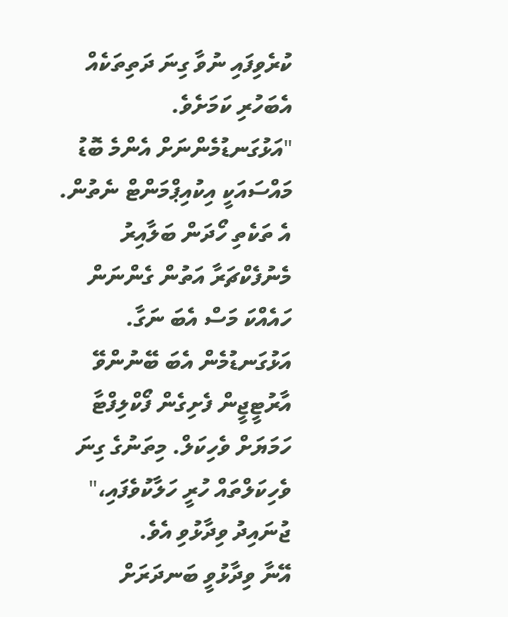ކުރެވިފައި ނުވާ ގިނަ ދަތިތަކެއް އެބަހުރި ކަމަށެވެ.
"އަޅުގަނޑުމެންނަށް އެންމެ ބޮޑު މައްސައަކީ އިކުއިޕްމަންޓް ނެތުން. އެ ތަކެތި ހޯދަން ބަލާއިރު މެނުފެކްޗަރާ އަތުން ގެންނަން ހައެއްކަ މަސް އެބަ ނަގާ. އަޅުގަނޑުމެން އެބަ ބޭނުންވޭ އާރުޓީޖީން ފެށިގެން ފޯކްލިފްޓާ ހަމަޔަށް ވެހިކަލް. މިތަނުގެ ގިނަ ވެހިކަލްތައް ހުރީ ހަލާކުވެފައި،" ޖުނައިދު ވިދާޅުވި އެވެ.
އޭނާ ވިދާޅުވީ ބަނދަރަށް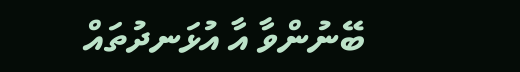ބޭނުންވާ އާ އުޅަނދުތައް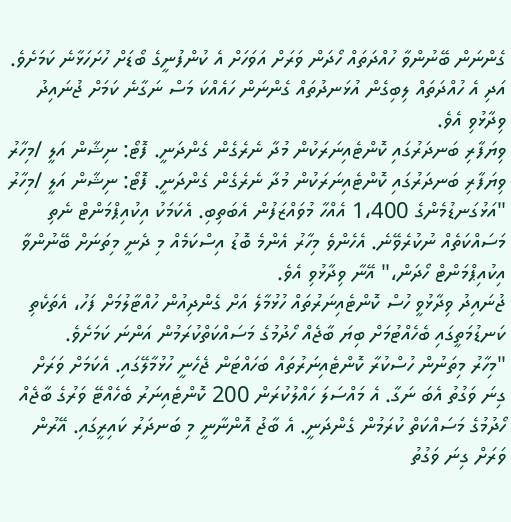ގެންނަން ބޭނުންވާ ހުއްދަތައް ހޯދަން ވަރަށް އަވަހަށް އެ ކުންފުނީގެ ބޯޑަށް ހުށަހަޅާނެ ކަމަށެވެ. އަދި އެ ހުއްދަތައް ލިބިގެން އުޅަނދުތައް ގެންނަން ހައެއްކަ މަސް ނަގާނެ ކަމަށް ޖުނައިދު ވިދާޅުވި އެވެ.
ވިޔަފާރި ބަނދަރުގައި ކޮންޓެއިނަރަކުން މުދާ ނެރެގެން ގެންދަނީ. ފޮޓޯ: ނިޝާން އަލީ /މިހާރު
ވިޔަފާރި ބަނދަރުގައި ކޮންޓެއިނަރަކުން މުދާ ނެރެގެން ގެންދަނީ. ފޮޓޯ: ނިޝާން އަލީ /މިހާރު
"އަޅުގަނޑުމެންގެ 1،400 އެއްހާ މުވައްޒަފުން އެބަތިބި. އެކަމަކު އިކުއިޕްމަންޓް ނެތި މަސައްކަތެއް ނުކުރެވޭނެ. އެހެންވެ މިހާރު އެންމެ ބޮޑު އިސްކަމެއް މި ދެނީ މިތަނަށް ބޭނުންވާ އިކުއިޕްމަންޓް ހޯދަން،" އޭނާ ވިދާޅުވި އެވެ.
ޖުނައިދު ވިދާޅުވީ ހުސް ކޮންޓެއިނަރުތައް ހުޅުމާލެ އަށް ގެންދިއުން ހުއްޓާލުމަށް ފަހު، އެތަކެތި ކަނޑުމަތީގައި ބެހެއްޓުމަށް ބިޔަ ބާޖެއް ހޯދުމުގެ މަސައްކަތްކުރަމުން އަންނަ ކަމަށެވެ.
"މިހާރު މިތަނުން ހުސްކުރާ ކޮންޓެއިނަރުތައް ބަހައްޓަން ޖެހެނީ ހުޅުމާލޭގައި. އެކަމަށް ވަރަށް ގިނަ ވަގުތު އެބަ ނަގާ. އެ މައްސަލަ ހައްލުކުރަން 200 ކޮންޓެއިނަރު ބެހެއްޓޭ ވަރުގެ ބާޖެއް ހޯދުމުގެ މަސައްކަތް ކުރަމުން ގެންދަނީ. އެ ބާޖު އޮންނާނީ މި ބަނދަރު ކައިރީގައި. އޭރުން ވަރަށް ގިނަ ވަގުތު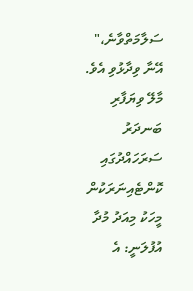ސަލާމަތްވާނެ،" އޭނާ ވިދާޅުވި އެވެ.
މާލޭ ވިޔަފާރި ބަނދަރު ސަރަހައްދުގައި ކޮންޓެއިނަރަކުން މީހަކު މިއަދު މުދާ އުފުލަނީ: އެ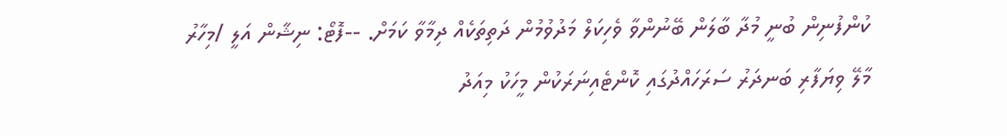ކުންފުނިން ބުނީ މުދާ ބާލަން ބޭނުންވާ ވެހިކަލް މަދުވުމުން ދަތިތަކެއް ދިމާވާ ކަމަށް. --ފޮޓޯ: ނިޝާން އަލީ /މިހާރު
މާލޭ ވިޔަފާރި ބަނދަރު ސަރަހައްދުގައި ކޮންޓެއިނަރަކުން މީހަކު މިއަދު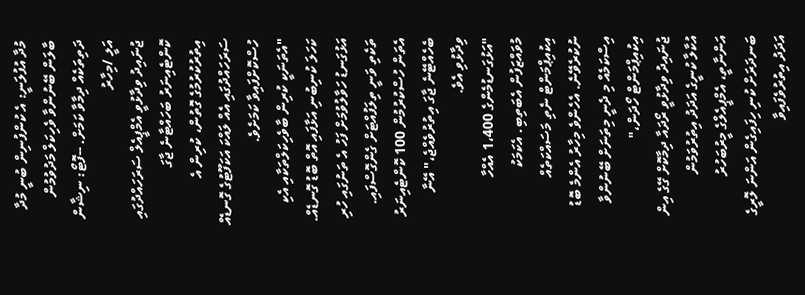މުދާ އުފުލަނީ: އެ ކުންފުނިން ބުނީ މުދާ ބާލަން ބޭނުންވާ ވެހިކަލް މަދުވުމުން ދަތިތަކެއް ދިމާވާ ކަމަށް. --ފޮޓޯ: ނިޝާން އަލީ /މިހާރު
ޖުނައިދު ވިދާޅުވީ އެމްޕީއެލް ސަރަހައްދުގައި ކޮންޓެއިނަރު ބަހައްޓާނެ ޖާގަ އިތުރުކުރުމުގެ ގޮތުން، ކުރިން އެ ސަރަހައްދުގައި އެއް ލައްކަ އަކަފޫޓުގެ ގޮނޑެއް ހުސްކޮށްފައިވާ ކަމަށެވެ.
"އެތަނަކީ ކުރިން ބާވެހިކަލްތަކާއި އެކި ކަހަލަ ކުނިބުނި އަޅާފައި އޮތް ބޮޑު ގޮނޑެއް. އަޅުގަނޑު ހަވާލުވުމަށް ފަހު އެ ތަނުގައި ހުރި ތަކެތި ވަނީ ތިލަފުއްޓަށް ގެންގޮސްފައި. އެތަން ހުސްކުރުމުން 100 ކޮންޓެއިނަރު ބެހެއްޓޭނެ ޖާގަ އިތުރުވެއްޖެ،" އޭނާ ވިދާޅުވި އެވެ.
"އަޅުގަނޑުމެންގެ 1،400 އެއްހާ މުވައްޒަފުން އެބަތިބި. އެކަމަކު އިކުއިޕްމަންޓް ނެތި މަސައްކަތެއް ނުކުރެވޭނެ. އެހެންވެ މިހާރު އެންމެ ބޮޑު އިސްކަމެއް މި ދެނީ މިތަނަށް ބޭނުންވާ އިކުއިޕްމަންޓް ހޯދަން،"
ޖުނައިދު ވިދާޅުވީ ރޯދައާ ދިމާކޮށް ގޭގެ އިން އުކާލާ ކުނީގެ އަދަދު އިތުރުވަމުން އަންނާތީ، އެމްޕީއެލްގެ މީރުބަހުރު ބަނދަރަށް ކުނި ހިފައިގެން އަންނަ ލޮރީގެ އަދަދު އިތުރުވެފައިވާ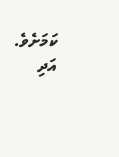ކަމަށެވެ. އަދި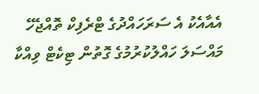އެއާއެކު އެ ސަރަހައްދުގެ ޓްރެފިކް ތޮއްޖެހޭ މައްސަލަ ހައްލުކުރުމުގެ ގޮތުން ޓިކެޓް ވިއްކާ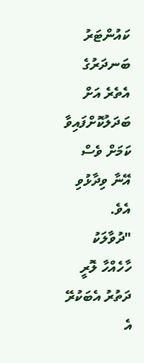ކައުންޓަރު ބަނދަރުގެ އެތެރެ އަށް ބަދަލުކޮށްފައިވާ ކަމަށް ވެސް އޭނާ ވިދާޅުވި އެވެ.
"ދުވާލަކު ހާހެއްހާ ލޮރީ ދަތުރު އެބަކުރޭ އެ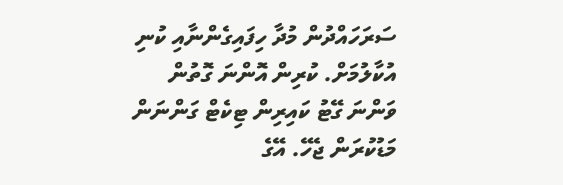ސަރަހައްދުން މުދާ ހިފައިގެންނާއި ކުނި އުކާލުމަށް. ކުރިން އޮންނަ ގޮތުން ވަންނަ ގޭޓު ކައިރިން ޓިކެޓް ގަންނަން މަޑުކުރަން ޖެހޭ. އޭގެ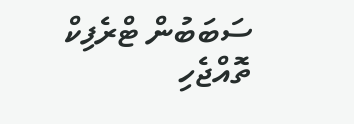ސަބަބުން ޓްރެފިކް ތޮއްޖެހި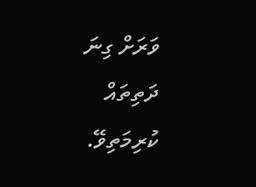ވަރަށް ގިނަ ދަތިތައް ކުރިމަތިވޭ.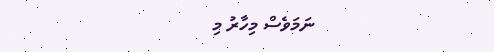ނަމަވެސް މިހާރު މި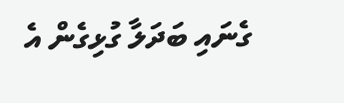ގެނައި ބަދަލާ ގުޅިގެން އެ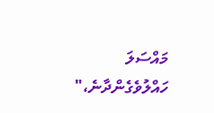މައްސަލަ ހައްލުވެގެންދާނެ،"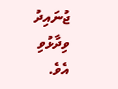ޖުނައިދު ވިދާޅުވި އެވެ.